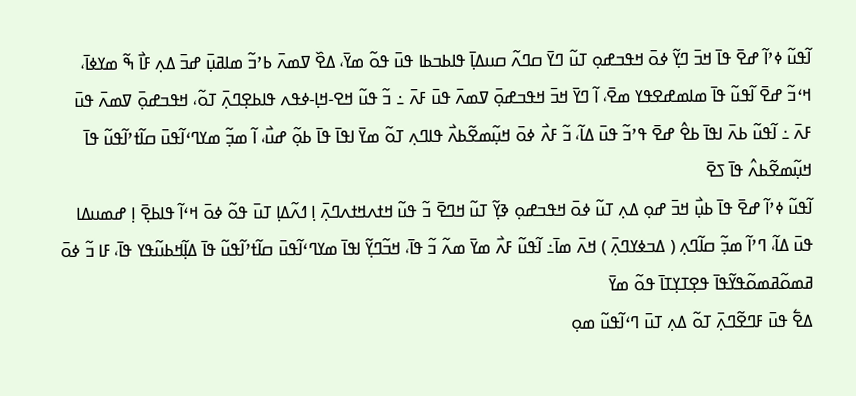ߊ߬ߟߎ߬ ߦߴߊ߬ ߝߐ߫ ߟߊ߫ ߞߏ߫ ߣߌ߲߬ ߦߋ߫ ߞߟߏߝߋ߲ ߠߎ߬ ߣߌ߫ ߛߣߍ߬ ߛߎߡߊ߲߫ ߟߊߕߏߕߊ ߟߎ߫ ߟߋ߬ ߘߌ߫، ߡߐ߰ ߜߘߍ߫ ߕߴߏ߬ ߘߊߥߎ߲߫ ߝߏ߫ ߡߍ߲ ߓߊ߯ ߒ߬ ߘߌߦߊ߫، ߞߵߏ߬ ߝߐ߫ ߊ߬ߟߎ߬ ߟߊ߫ ߘߊߘߝߐߟߌ ߘߐ߫، ߊ߬ ߣߌ߫ ߞߏ߫ ߞߟߏߝߋ߲߫ ߜߘߍ߫ ߟߎ߫ ߓߍ߫ ߸ ߏ߬ ߟߎ߬ ߞߐ-ߞߊ߲-ߦߟߍ ߟߊߕߐ߲ߣߍ߲߫ ߠߋ߬، ߞߟߏߝߋ߲߫ ߜߘߍ߫ ߟߎ߫ ߓߍ߫ ߸ ߊ߬ߟߎ߬ ߕߍ߫ ߊߟߊ߫ ߕߐ߮ ߝߐ߫ ߟߴߏ߬ ߟߎ߫ ߡߊ߬، ߏ߬ ߓߍ߯ ߦߋ߫ ߞߎ߲߬ߘߐ߬ߕߍ߯ ߟߊߣߍ߲ ߠߋ߬ ߘߌ߫ ߊߟߊ߫ ߟߊ߫ ߕߋ߲߬ ߝߎ߯، ߊ߬ ߘߏ߲߬ ߘߌߣߵߊ߬ߟߎ߫ ߛߊ߬ߙߴߊ߬ߟߎ߬ ߟߊ߫ ߞߎ߲߬ߘߐ߬ߕߍ߮ ߟߊ߫ ߖߐ߫
ߊ߬ߟߎ߬ ߦߴߊ߬ ߝߐ߫ ߟߊ߫ ߕߎ߲߯ ߞߏ߫ ߝߋ߲ ߡߍ߲ ߠߎ߬ ߦߋ߫ ߞߟߏߝߋ߲ ߢߌ߲߬ ߠߎ߬ ߞߣߐ߫ ߏ߬ ߟߎ߬ ߞߙߍߞߙߍߣߍ߲߫ ߊ߲ ߗߍ߬ߡߊ߲ ߠߎ߫ ߟߋ߬ ߦߋ߫ ߞߵߊ߬ ߟߊߕߐ߲߫ ߊ߲ ߝߘߎߡߊ ߟߎ߫ ߡߊ߬، ߣߴߊ߬ ߘߏ߲߬ ߛߊ߬ߣߍ߲ ( ߡߏߦߌߣߍ߲߫ ) ߞߍ߫ ߘߊ߫߸ ߊ߬ߟߎ߬ ߓߍ߯ ߘߌ߫ ߘߍ߬ ߏ߬ ߟߊ߫، ߞߏ߬ߣߌ߲߬ ߊߟߊ߫ ߘߌߣߵߊ߬ߟߎ߫ ߛߊ߬ߙߴߊ߬ߟߎ߬ ߟߊ߫ ߡߊ߲߬ߞߕߎ߬ߟߌ ߟߊ߫، ߓߊ ߏ߬ ߦߋ߫ ߥߘߋ߬ߥߘߋ߬ߟߌ߬ߟߊ߫ ߟߐ߲ߠߌ߲ߠߊ߫ ߟߋ߬ ߘߌ߫
ߡߐ߱ ߟߎ߫ ߓߣߐ߬ߣߍ߲߫ ߠߋ߬ ߡߍ߲ ߠߎ߫ ߣߵߊ߬ߟߎ߬ ߘߋ߲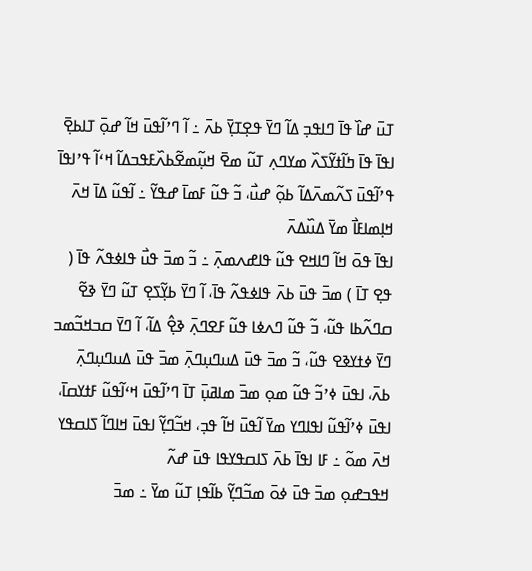ߠߎ߫ ߝߊ߰ ߟߊ߫ ߣߊߟߏ߲ ߡߊ߬ ߣߌ߫ ߟߐ߲ߠߌ߲߫ ߕߍ߫ ߸ ߊ߬ ߣߴߊ߬ߟߎ߫ ߞߊ߬ ߝߋ߲߫ ߠߊߕߐ߲߫ ߊߟߊ߫ ߟߊ߫ ߤߊ߬ߙߌ߬ߖߍ߰ ߘߌߣߍ߲ ߠߎ߬ ߘߐ߫ ߞߎ߲߬ߘߐ߬ߕߍ߰ߓߟߏߡߊ߬ ߞߵߊ߬ ߟߴߊߟߊ߫ ߟߴߊ߬ߟߎ߫ ߖߍ߬ߘߍ߫ߡߊ߬ ߕߋ߲߬ ߝߎ߯، ߏ߬ ߟߎ߬ ߓߘߊ߫ ߝߟߌ߬ ߸ ߊ߬ߟߎ߬ ߡߊ߫ ߞߍ߫ ߞߊ߲ߘߊߓߊ߯ ߘߌ߫ ߡߎ߰ߡߍ߫
ߊߟߊ߫ ߟߋ߫ ߞߊ߬ ߣߊߞߐ ߟߎ߬ ߟߊߝߍߘߍ߲߫ ߸ ߏ߬ ߘߏ߫ ߟߎ߯ ߟߊߦߟߍ߬ ߟߊ߫ ( ߟߐ߲ ߠߊ߫ ) ߘߏ߫ ߟߎ߫ ߕߍ߫ ߟߊߦߟߍ߬ ߟߊ߫، ߊ߬ ߣߌ߫ ߕߌ߲߬ߖߐ߲ ߠߎ߬ ߣߌ߫ ߢߐ߬ ߛߣߍ߬ߕߊ ߟߎ߬، ߏ߬ ߟߎ߬ ߣߍߦߊ ߟߎ߬ ߓߐߣߍ߲߫ ߢߐ߲߮ ߡߊ߬، ߊ߬ ߣߌ߫ ߛߏߞߏ߬ߘߏ ߣߌ߫ ߦߙߌߢߐ ߟߎ߬، ߏ߬ ߘߏ߫ ߟߎ߫ ߡߎߣߎ߲ߣߍ߲߫ ߘߏ߫ ߟߎ߫ ߡߎߣߎ߲ߣߍ߲߫ ߕߍ߫، ߊߟߎ߫ ߦߴߏ߬ ߟߎ߬ ߘߋ߲ ߘߏ߫ ߘߊߥߎ߲߫ ߠߊ߫ ߣߴߊ߬ߟߎ߫ ߞߵߊ߬ߟߎ߬ ߓߙߌߛߊ߫، ߊߟߎ߫ ߦߴߊ߬ߟߎ߬ ߊߟߊߣߌ ߘߌ߫ ߊ߬ߟߎ߫ ߞߊ߬ ߟߏ߲، ߞߏ߬ߣߌ߲߬ ߊߟߎ߫ ߞߊߣߊ߬ ߖߊߛߟߌ ߞߍ߫ ߘߋ߬ ߸ ߓߊ ߊߟߊ߫ ߕߍ߫ ߖߊߛߟߌߟߊ ߟߎ߫ ߝߍ߬
ߞߟߏߝߋ߲ ߘߏ߫ ߟߎ߫ ߦߋ߫ ߘߏ߬ߣߌ߲߬ ߕߊ߬ߟߊ߲ ߠߎ߬ ߘߌ߫ ߸ ߘߏ߫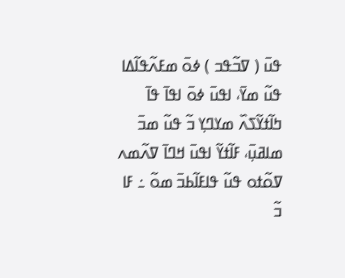ߟߎ߫ ( ߜߏ߬ߟߏ ) ߦߋ߫ ߘߓߍ߬ߟߊ߬ߡߊ ߟߎ߬ ߘߌ߫، ߊߟߎ߫ ߦߋ߫ ߊߟߊ߫ ߟߊ߫ ߤߊ߬ߙߌ߬ߖߍ߰ ߘߌߣߌ߲ ߏ߬ ߟߎ߬ ߘߏ߫ ߘߊߥߎ߲߫، ߓߊ߬ߙߌ߬ ߊߟߎ߫ ߞߣߊ߫ ߜߍ߬ߘߍ ߜߋ߬ߙߋ ߟߎ߬ ߟߊߓߊ߬ߕߏ߫ ߘߋ߬ ߸ ߓߊ ߏ߬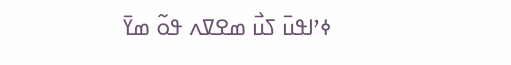ߦߴߊߟߎ߫ ߖߎ߯ ߘߐߜߍ ߟߋ߬ ߘߌ߫